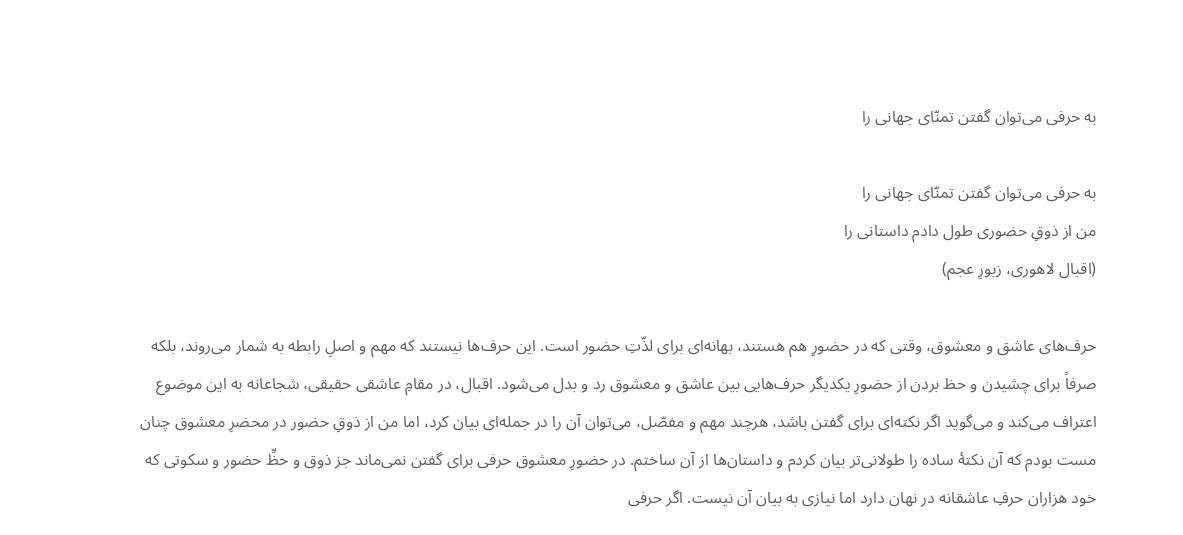به حرفی می‌توان گفتن تمنّای جهانی را

به حرفی می‌توان گفتن تمنّای جهانی را
من از ذوقِ حضوری طول دادم داستانی را
(اقبال لاهوری، زبورِ عجم)

حرف‌های عاشق و معشوق، وقتی که در حضورِ هم هستند، بهانه‌ای برای لذّتِ حضور است. این حرف‌ها نیستند که مهم و اصلِ رابطه به شمار می‌روند، بلکه صرفاً برای چشیدن و حظ بردن از حضورِ یکدیگر حرف‌هایی بین عاشق و معشوق رد و بدل می‌شود. اقبال، در مقامِ عاشقی حقیقی، شجاعانه به این موضوع اعتراف می‌کند و می‌گوید اگر نکته‌ای برای گفتن باشد، هرچند مهم و مفصّل، می‌توان آن را در جمله‌ای بیان کرد، اما من از ذوقِ حضور در محضرِ معشوق چنان مست بودم که آن نکتهٔ ساده را طولانی‌تر بیان کردم و داستان‌ها از آن ساختم. در حضورِ معشوق حرفی برای گفتن نمی‌ماند جز ذوق و حظِّ حضور و سکوتی که خود هزاران حرفِ عاشقانه در نهان دارد اما نیازی به بیان آن نیست. اگر حرفی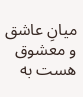میانِ عاشق و معشوق هست به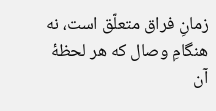زمانِ فراق متعلّق است، نه هنگامِ وصال که هر لحظهٔ آن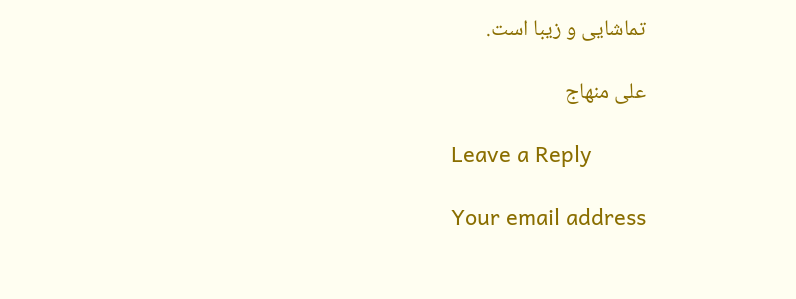تماشایی و زیبا است.

علی منهاج

Leave a Reply

Your email address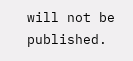will not be published.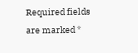Required fields are marked *